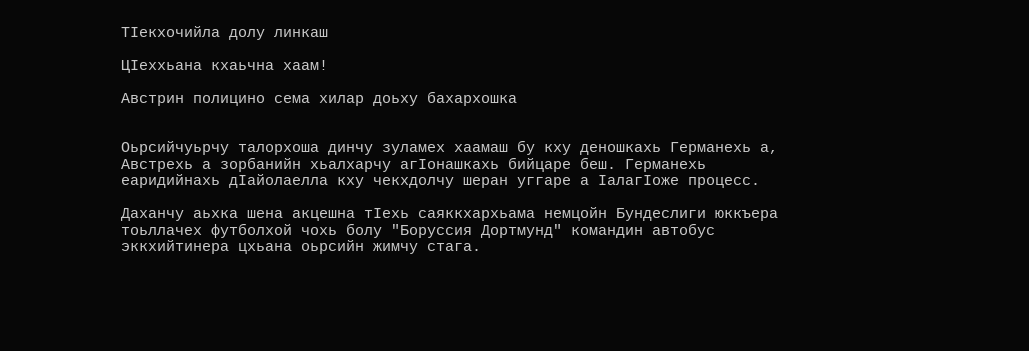ТIекхочийла долу линкаш

ЦIеххьана кхаьчна хаам!

Австрин полицино сема хилар доьху бахархошка


Оьрсийчуьрчу талорхоша динчу зуламех хаамаш бу кху деношкахь Германехь а, Австрехь а зорбанийн хьалхарчу агIонашкахь бийцаре беш. Германехь еаридийнахь дIайолаелла кху чекхдолчу шеран уггаре а IалагIоже процесс.

Даханчу аьхка шена акцешна тIехь саяккхархьама немцойн Бундеслиги юккъера тоьллачех футболхой чохь болу "Боруссия Дортмунд" командин автобус эккхийтинера цхьана оьрсийн жимчу стага.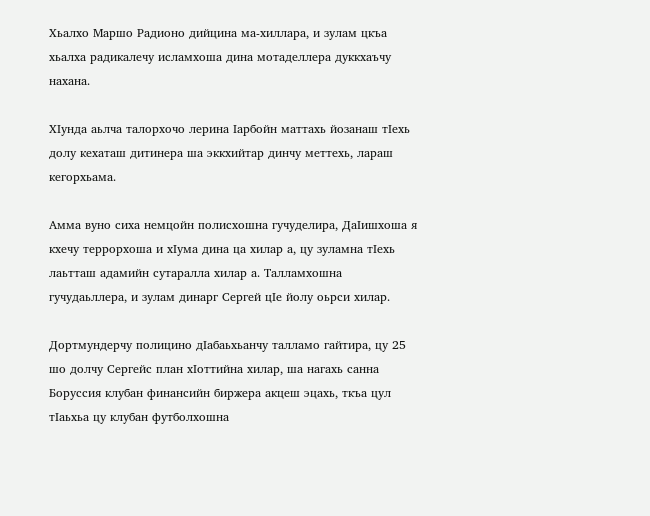Хьалхо Маршо Радионо дийцина ма-хиллара, и зулам цкъа хьалха радикалечу исламхоша дина мотаделлера дуккхаъчу нахана.

ХIунда аьлча талорхочо лерина Iарбойн маттахь йозанаш тIехь долу кехаташ дитинера ша эккхийтар динчу меттехь, лараш кегорхьама.

Амма вуно сиха немцойн полисхошна гучуделира, ДаIишхоша я кхечу террорхоша и хIума дина ца хилар а, цу зуламна тIехь лаьтташ адамийн сутаралла хилар а. Талламхошна гучудаьллера, и зулам динарг Сергей цIе йолу оьрси хилар.

Дортмундерчу полицино дIабаьхьанчу талламо гайтира, цу 25 шо долчу Сергейс план хIоттийна хилар, ша нагахь санна Боруссия клубан финансийн биржера акцеш эцахь, ткъа цул тIаьхьа цу клубан футболхошна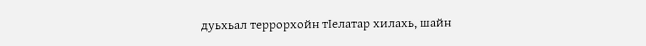дуьхьал террорхойн тIелатар хилахь, шайн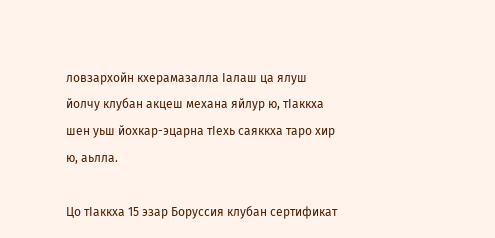ловзархойн кхерамазалла Iалаш ца ялуш йолчу клубан акцеш механа яйлур ю, тIаккха шен уьш йохкар-эцарна тIехь саяккха таро хир ю, аьлла.

Цо тIаккха 15 эзар Боруссия клубан сертификат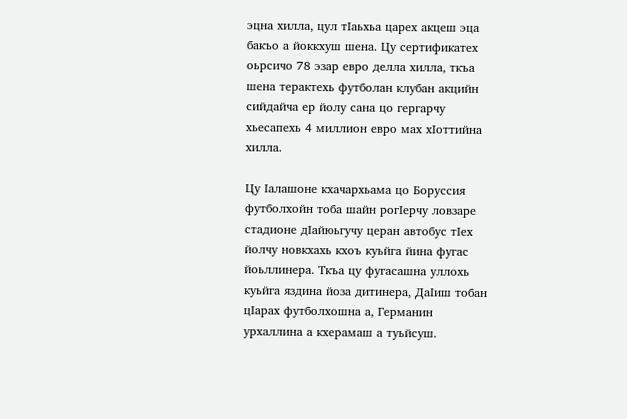эцна хилла, цул тIаьхьа царех акцеш эца бакъо а йоккхуш шена. Цу сертификатех оьрсичо 78 эзар евро делла хилла, ткъа шена терактехь футболан клубан акцийн сийдайча ер йолу сана цо гергарчу хьесапехь 4 миллион евро мах хIоттийна хилла.

Цу Iалашоне кхачархьама цо Боруссия футболхойн тоба шайн рогIерчу ловзаре стадионе дIайюьгучу церан автобус тIех йолчу новкхахь кхоъ куьйга йина фугас йоьллинера. Ткъа цу фугасашна уллохь куьйга яздина йоза дитинера, ДаIиш тобан цIарах футболхошна а, Германин урхаллина а кхерамаш а туьйсуш.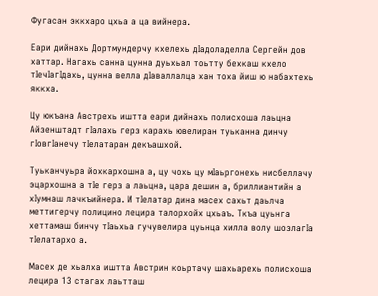Фугасан эккхаро цхьа а ца вийнера.

Еари дийнахь Дортмундерчу кхелехь дIадоладелла Сергейн дов хаттар. Нагахь санна цунна дуьхьал тоьтту бехкаш кхело тIечIагIдахь, цунна велла дIаваллалца хан тоха йиш ю набахтехь яккха.

Цу юкъана Австрехь иштта еари дийнахь полисхоша лаьцна Айзенштадт гIалахь герз карахь ювелиран туьканна динчу гIовгIанечу тIелатаран декъашхой.

Туьканчуьра йохкархошна а, цу чохь цу мIаьргонехь нисбеллачу эцархошна а тIе герз а лаьцна, цара дешин а, бриллиантийн а хIумнаш лачкъийнера. И тIелатар дина масех сахьт даьлча меттигерчу полицино лецира талорхойх цхьаъ. Ткъа цуьнга хеттамаш бинчу тIаьхьа гучувелира цуьнца хилла волу шозлагIа тIелатархо а.

Масех де хьалха иштта Австрин коьртачу шахьарехь полисхоша лецира 13 стагах лаьтташ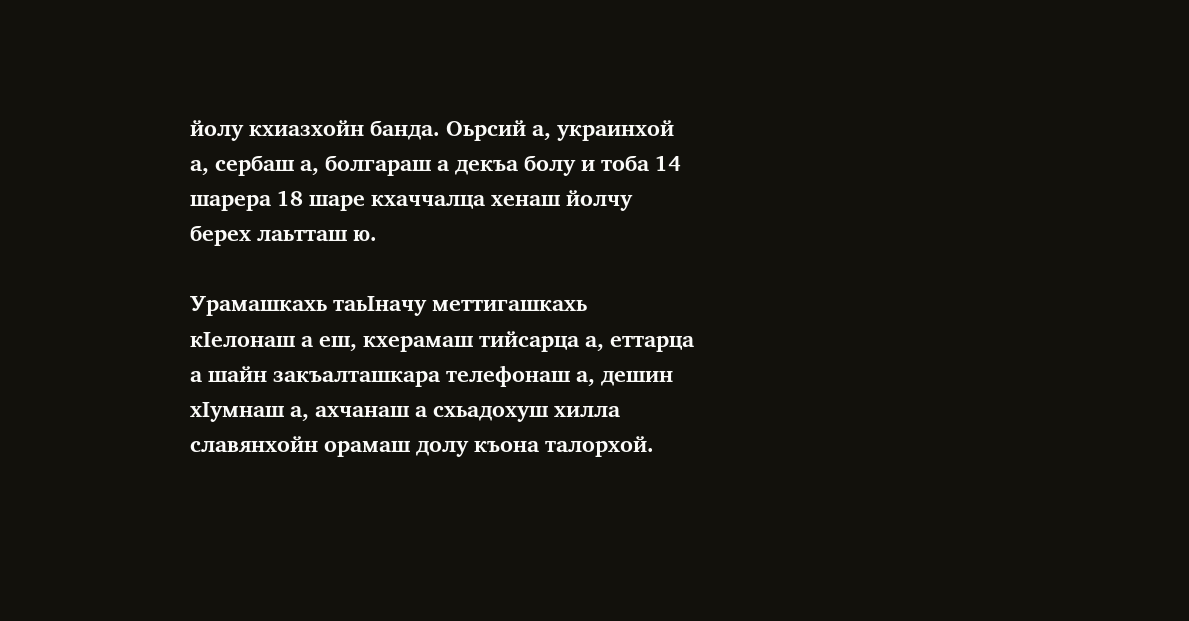йолу кхиазхойн банда. Оьрсий а, украинхой а, сербаш а, болгараш а декъа болу и тоба 14 шарера 18 шаре кхаччалца хенаш йолчу берех лаьтташ ю.

Урамашкахь таьIначу меттигашкахь кIелонаш а еш, кхерамаш тийсарца а, еттарца а шайн закъалташкара телефонаш а, дешин хIумнаш а, ахчанаш а схьадохуш хилла славянхойн орамаш долу къона талорхой.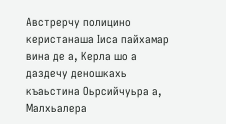Австрерчу полицино керистанаша Iиса пайхамар вина де а, Керла шо а даздечу деношкахь къаьстина Оьрсийчуьра а, Малхьалера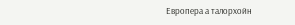Европера а талорхойн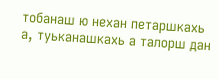тобанаш ю нехан петаршкахь а, туьканашкахь а талорш дан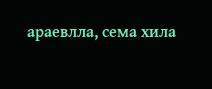араевлла, сема хила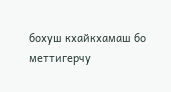бохуш кхайкхамаш бо меттигерчу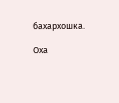бахархошка.

Оха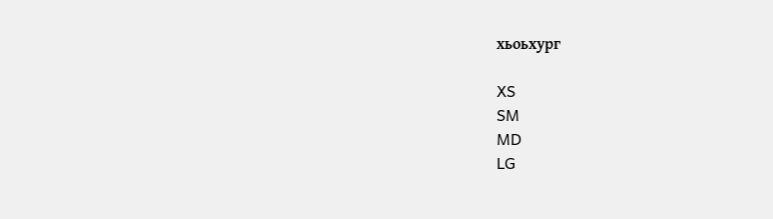хьоьхург

XS
SM
MD
LG